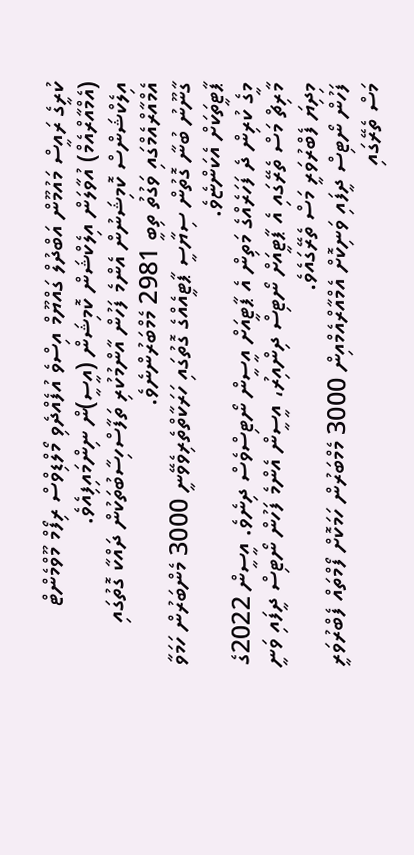ކުރީގެ ރައީސް މައުމޫން އަބްދުލް ގައްޔޫމް އިސްވެ އުފެއްދެވި މޯލްޑިވްސް ރިފޯމް މޫވްމެންޓް (އެމްއާރްއެމް) އުވާލަން އިލެކްޝަން ކޮމިޝަން (އީސީ)ން ނިންމައިފިއެވެ.
އިލެކްޝަންސް ކޮމިޝަނުން އެންމެ ފަހުން އާންމުކުރި ތަފާސްހިސާބުތަކުން ދައްކާ ގޮތުގައި އެމްއާރްއެމްގައި ވަގުތު ތިބީ 2981 މެމްބަރުންނެވެ.
ގާނޫނު ބުނާ ގޮތުން ސިޔާސީ ޕާޓީއެއްގެ ގޮތުގައި ހަރަކާތްތެރިވެވޭނީ 3000 މެންބަރުން ހަމަވާ ޕާޓީތަކަށް އެކަންޏެވެ.
މީގެ ކުރިން ދެ ފަހަރެއްގެ މަތިން އެ ޕާޓީއަށް އީސީން ނޯޓިސްވެސް ދިނެވެ. އީސީން 2022ގެ މާރިޗް މަސް ތެރޭގައި އެ ޕާޓީއަށް ނޯޓިސް ދިންއިރު، އީސީން އެންމެ ފަހުން ނޯޓިސް ދީފައި ވަނީ މިދިޔަ ފެބްރުވަރީ މަސް ތެރޭގައެވެ.
ފަހުން ނޯޓިސް ދީފައި ވަނިކޮށް އެމްއާރްއެމްއިން 3000 މެމްބަރުން ހަމަކޮށް ފޯމްތައް ފެބްރުވަރީ މަސް ތެރޭގައި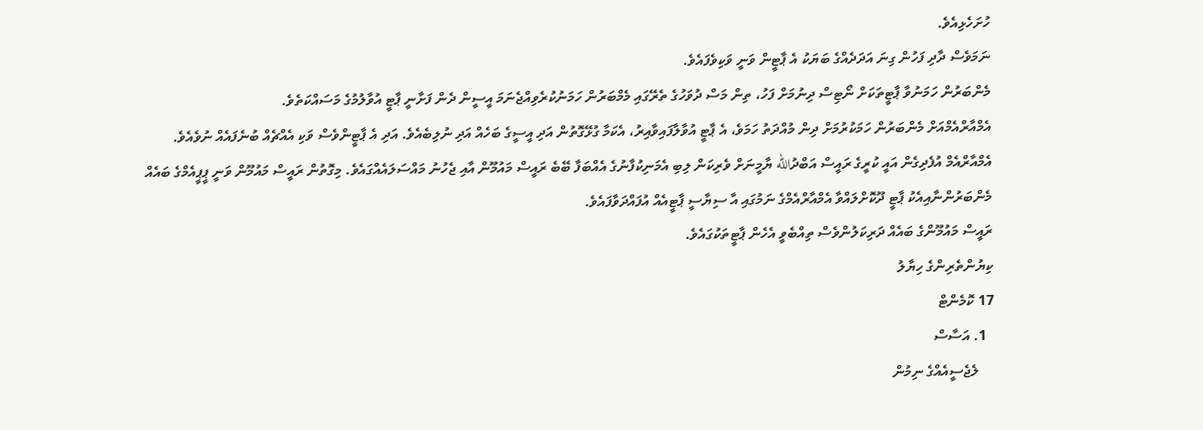ހުށަހެޅިއެވެ.
ނަމަވެސް ދާދި ފަހުން ގިނަ އަދަދެއްގެ ބަޔަކު އެ ޕާޓީން ވަނީ ވަކިވެފައެވެ.
މެންބަރުން ހަމަނުވާ ޕާޓީތަކަށް ނޯޓިސް ދިނުމަށް ފަހު، ތިން މަސް ދުވަހުގެ ތެރޭގައި މެމްބަރުން ހަމަނުކުރެވިއްޖެނަމަ އީސީން ދެން ފަށާނީ ޕާޓީ އުވާލުމުގެ މަސައްކަތެވެ.
އެމްއާރްއެމްއަށް މެންބަރުން ހަމަކުރުމަށް ދިން މުއްދަތު ހަމަވެ، އެ ޕާޓީ އުވާލާފައިވާއިރު، އެކަމާ ގުޅޭގޮތުން އަދި އީސީގެ ބަހެއް އަދި ނުލިބެއެވެ. އަދި އެ ޕާޓީންވެސް ވަކި އެއްޗެއް ބުނެފައެއް ނުވެއެވެ.
އެމްއާރްއެމް އުފެދިގެން އައީ ކުރީގެ ރައީސް އަބްދުالله ޔާމީނަށް ވެރިކަން ލިބި އެމަނިކުފާނުގެ އެއްބަފާ ބޭބެ ރައީސް މައުމޫން އާއި ޖެހުނު މައްސަލައެއްގައެވެ. މިގޮތުން ރައީސް މައުމޫން ވަނީ ޕީޕީއެމްގެ ބައެއް މެންބަރުންނާއިއެކު ޕާޓީ ދޫކޮށްލައްވާ އެމްއާރްއެމްގެ ނަމުގައި އާ ސިޔާސީ ޕާޓީއެއް އުފައްދަވާފައެވެ.
ރައީސް މައުމޫންގެ ބައެއް ދަރިކަލުންވެސް ތިއްބެވީ އެހެން ޕާޓީތަކުގައެވެ.
ކިޔުންތެރިންގެ ހިޔާލު
17 ކޮމެންޓް
  1. އަސާސް
    ލެޖެސީއެއްގެ ނިމުން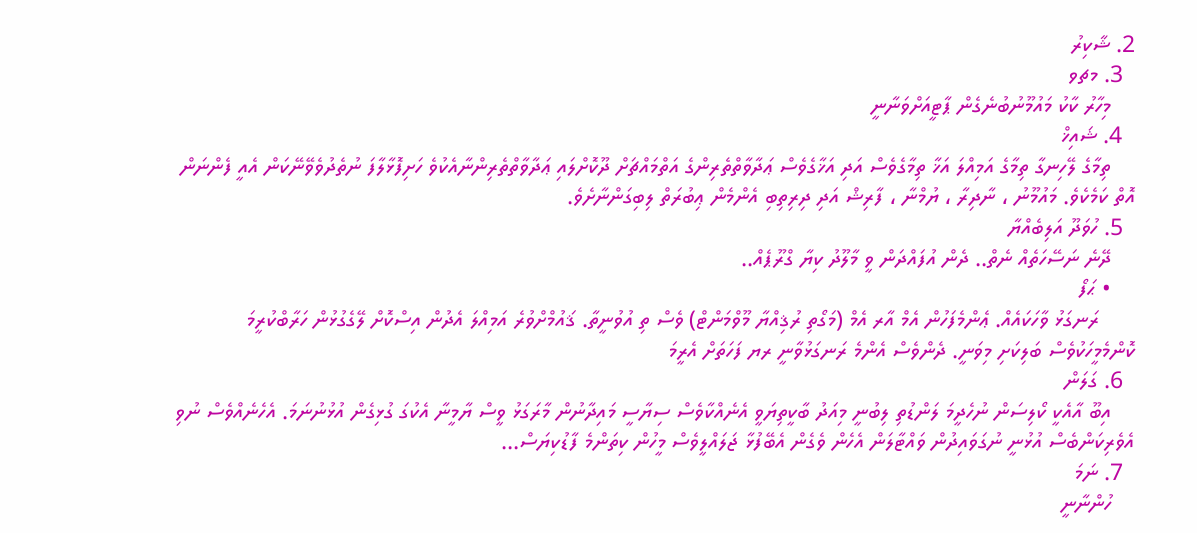2. ޝާކިރު
  3. މޗވ
    މިހާރު ކާކު މައުމޫނުބުނެގެން ޕާޓީއަށްވަނާނީ
  4. ޝައިޚް
    ތިމާގެ ލޭހިނގާ ތިމާގެ އަމިއްލަ އަޚާ ތިމާގެވެސް އަދި އަޚާގެވެސް ޢަދާވާތްތެރިންގެ އަތްމައްޗަށް ދޫކޮށްލައި ޢަދާވާތްތެރިންނާއެކުވެ ހަށިފޮޅާލާފަ ނުތެދުވެވޭނޭކަން އެއީ ފެންނަން އޮތް ކަމެކެވެ. މައުމޫނު ، ނާދިރާ ، ޔުމްނާ ، ފާރިޝް އަދި ދިރިތިބި އެންމެން ޢިބުރަތް ލިބިގަންނާށެވެ.
  5. ހުވަދޫ އަލިބެއްޔާ
    ދޭނެ ނަސޭހަތެއް ނެތް.. ދެން އުފައްދަން ވީ މާލޫދު ކިޔާ ގްރޫޕެއް..
    • ޙަފޯ
      ރަނގަޅު ވާހަކައެއް. ޢެންމެފަހުން އެމް އާރ އެމް (މަގޯތި ރުޤިއްޔާ މޫވްމަންޓް) ވެސް ތި އުވުނީތާ. ޤައުމްށްވުރެ އަމިއްލަ އެދުން އިސްކޮށް ލޭގެގުޅުން ހަރާބްކުރީމަ ކޮންމެމީހަކުވެސް ބަލިކަށި މިވަނީ. ދެންވެސް އެންމެ ރަނގަޅުވާނީ ރޔ ފަހަތަށް އެރީމަ
  6. ގަލަން
    އިބޫ އާއެކީ ކޯލިސަން ނުހެދީމަ ލަންޑުތި ލިބުނީ މިއަދު ބާކީތިޔަވީ އެނެއްކާވެސް ސިޔާސީ މައިދާނުން މާރަގަޅު ވީސް ޔާމީނާ އެކުގަ ގުޅިގެން އުޅުނުނަމަ. އެހެނެއްވެސް ނުވި އެވެރިކަންބެސް އުޅުނީ ނުގަވައިދުން ވައްޓާލަން އެހެން ވެގެން އެބޭފުޅާ ޖަލައްލީވެސް މީހުން ކިތަންމެ ފާޑުކިޔަސް…
  7. ނަމަ
    ހުންނާނީ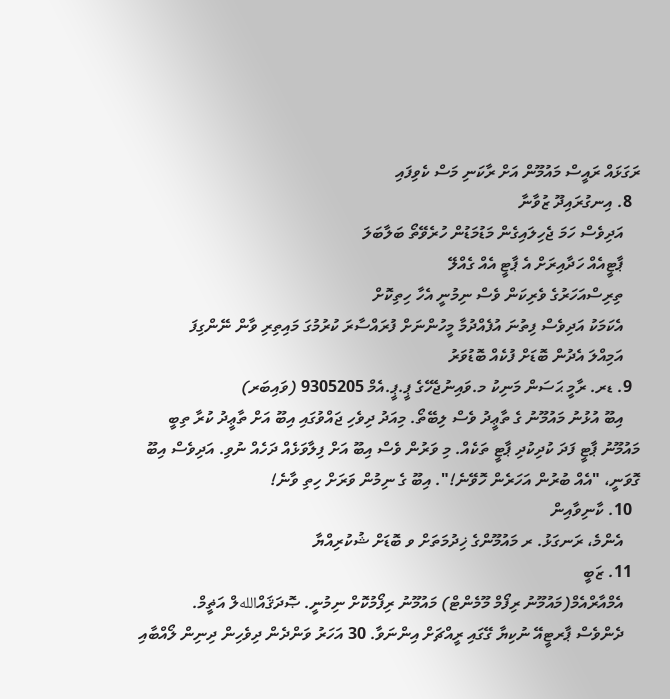ރަގަޅައް ރައީސް މައުމޫން އަށް ރާކަނި މަސް ކެވިފައި
  8. އިނގުރައިދޫ ޒުވާނާ
    އަދިވެސް ހަމަ ޖެހިލައިގެން މަޑުމަޑުން ހުރެވޭތޯ ބަލާބަލަ
    ޕާޓީއެއް ހަދާއިރަށް އެ ޕާޓީ އެއް ގެއްލޭ
    ތިރިސްއަހަރުގެ ވެރިކަން ވެސް ނިމުނީ އެހާ ހިތިކޮށް
    އެކަމަކު އަދިވެސް ފިތުނަ އުފެއްދުމާ މީހުންނަށް ފުރައްސާރަ ކުރުމުގަ މައިތިރި ވާން ނޭންގިފަ
    އަމިއްލަ އެދުން ބޮޑަށް ފުކެއް ބޮޑުވަރު
  9. ޑރ. ރާމީ ޙަސަން މަނިކު މ.ވައިނުޖެހޭގެ ޕީ.ޕީ.އެމް 9305205 (ވައިބަރ)
    އިބޫ އުޅުނު މައުމޫނު ގެ ތާޢީދު ވެސް ލިބޭތޯ. މިއަދު ދިވެހި ޖައްވުގައި އިބޫ އަށް ތާޢީދު ކުރާ ތިބީ މައުމޫނު ޕާޓީ ފަދަ ކުދިކުދި ޕާޓީ ތަކެއް. މި ވަރުން ވެސް އިބޫ އަށް ފިލާވަޅެއް ދަހެއް ނުވި. އަދިވެސް އިބޫ ގޮވަނީ، "އެއް ބުރުން އަހަރެން ހޮވޭނެ!". އިބޫ ގެ ނިމުން ވަރަށް ހިތި ވާނެ!
  10. ކާނިވާއިން
    އެންމެ، ރަނގަޅު. ރ މައުމޫންގެ ޚިދުމަތަށް ވ ބޮޑަށް ޝުކުރިއްޔާ
  11. ޒަބީ
    އެމްއާރްއެމް(މައުމޫނު ރިފޯމް މޫމެންޓް) މައުމޫނު ރިފޯމުކޮށް ނިމުނީ. ޞޮދަޤައްاللهލް އަޡީމް.
    ދެންވެސް ޕާރޓީއޭ ނުކިޔާ ގޭގައި ރީއްޗަށް އިންނަވާ. 30 އަހަރު ވަންދެން ދިވެހިން ދިނިން ލޯއްބާއި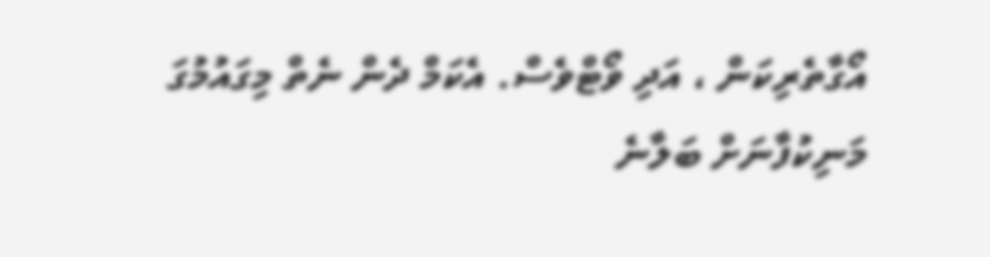އޯގާތެރިކަން ، އަދި ވޯޓްވެސް. އެކަމް ދެން ނެތް މިގައުމުގަ މަނިކުފާނަށް ބަލާނެ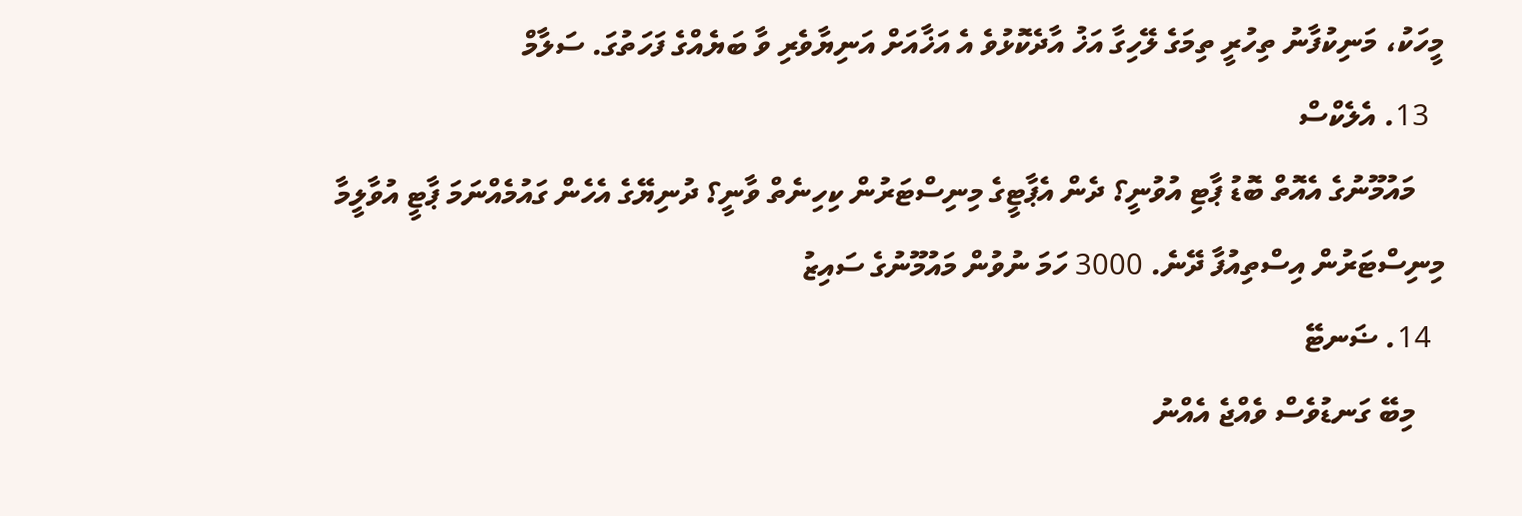މީހަކު، މަނިކުފާނު ތިހުރީ ތިމަގެ ލޭހިގާ އަޚު އާދެކޮޅުވެ އެ އަޚާއަށް އަނިޔާވެރި ވާ ބަޔެއްގެ ފަހަތުގަ. ސަލާމް
  13. އެލެކްސް
    މައުމޫނުގެ އެއޮތް ބޮޑު ޕާޓި އުވުނީ؟ ދެން އެޕާޓީގެ މިނިސްޓަރުން ކިހިނެތް ވާނީ؟ ދުނިޔޭގެ އެހެން ގައުމެއްނަމަ ޕާޓީ އުވާލީމާ މިނިސްޓަރުން އިސްތިއުފާ ދޭނެ. 3000 ހަމަ ނުވުން މައުމޫނުގެ ސައިޒު
  14. ޟަނޓޭ
    މިބޭ ގަނޑުވެސް ވެއްޖެ އެއްނު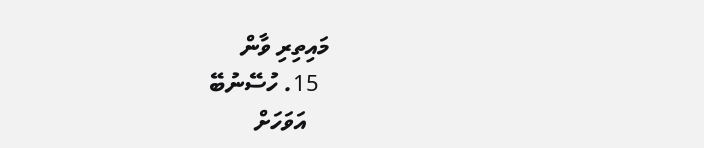މައިތިރި ވާން
  15. ހުސޭނުބޭ
    އަވަހަށް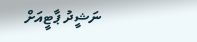ނަޝީދު ޕާޓީއަށް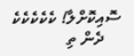ސޮއިކޮށްލާ! ކެކެކެކެކެ
    ދެން ތި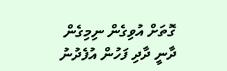ގޮތަށް އުވިގެން ނިމިގެން ދާނީ ދާދި ފަހުން އުފެދުނު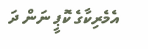އެމެރިކާގެ ކޮޕީ ނަން ދަ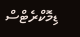ޑިމޮކްރެޓްސް